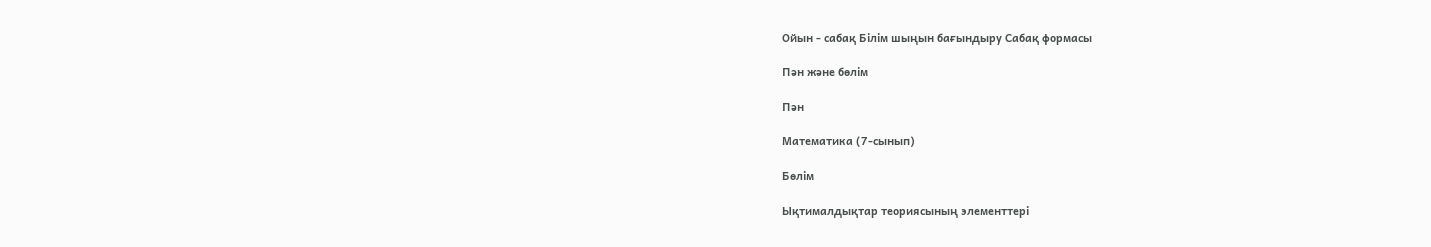Ойын - сабақ Білім шыңын бағындыру Сабақ формасы

Пән және бөлім

Пән

Математика (7-сынып)

Бөлім

Ықтималдықтар теориясының элементтері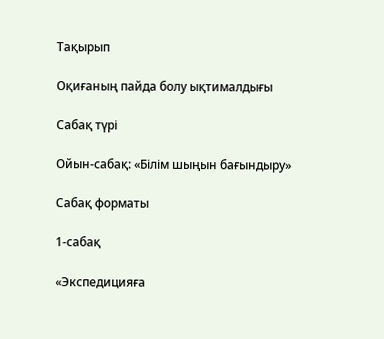Тақырып

Оқиғаның пайда болу ықтималдығы

Сабақ түрі

Ойын-сабақ: «Білім шыңын бағындыру»

Сабақ форматы

1-сабақ

«Экспедицияға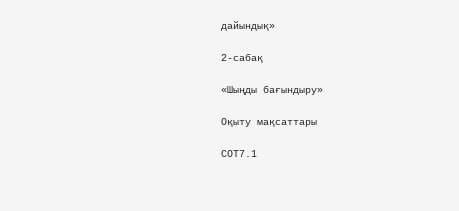дайындық»

2-сабақ

«Шыңды бағындыру»

Оқыту мақсаттары

СОТ7.1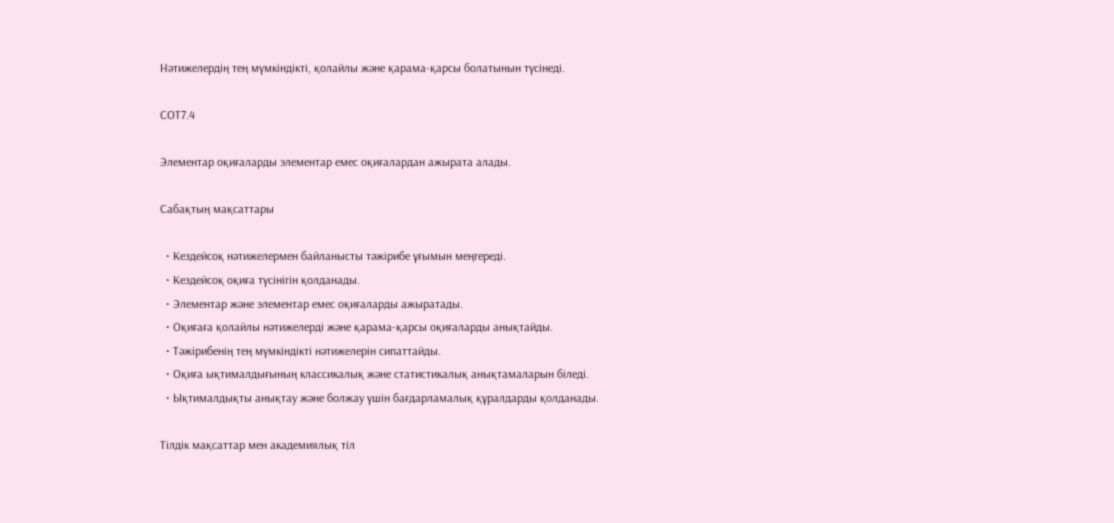Нәтижелердің тең мүмкіндікті, қолайлы және қарама-қарсы болатынын түсінеді.

СОТ7.4

Элементар оқиғаларды элементар емес оқиғалардан ажырата алады.

Сабақтың мақсаттары

  • Кездейсоқ нәтижелермен байланысты тәжірибе ұғымын меңгереді.
  • Кездейсоқ оқиға түсінігін қолданады.
  • Элементар және элементар емес оқиғаларды ажыратады.
  • Оқиғаға қолайлы нәтижелерді және қарама-қарсы оқиғаларды анықтайды.
  • Тәжірибенің тең мүмкіндікті нәтижелерін сипаттайды.
  • Оқиға ықтималдығының классикалық және статистикалық анықтамаларын біледі.
  • Ықтималдықты анықтау және болжау үшін бағдарламалық құралдарды қолданады.

Тілдік мақсаттар мен академиялық тіл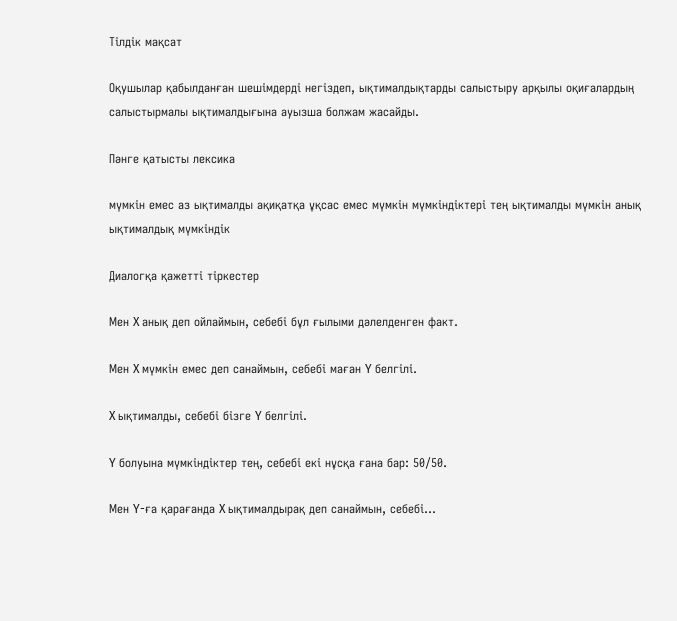Тілдік мақсат

Оқушылар қабылданған шешімдерді негіздеп, ықтималдықтарды салыстыру арқылы оқиғалардың салыстырмалы ықтималдығына ауызша болжам жасайды.

Пәнге қатысты лексика

мүмкін емес аз ықтималды ақиқатқа ұқсас емес мүмкін мүмкіндіктері тең ықтималды мүмкін анық ықтималдық мүмкіндік

Диалогқа қажетті тіркестер

Мен X анық деп ойлаймын, себебі бұл ғылыми дәлелденген факт.

Мен X мүмкін емес деп санаймын, себебі маған Y белгілі.

X ықтималды, себебі бізге Y белгілі.

Y болуына мүмкіндіктер тең, себебі екі нұсқа ғана бар: 50/50.

Мен Y-ға қарағанда X ықтималдырақ деп санаймын, себебі…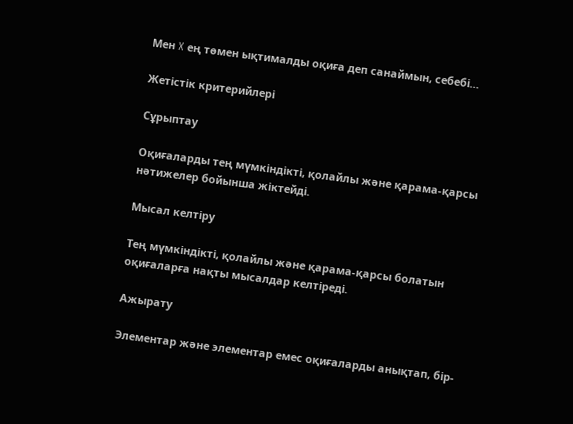Мен X ең төмен ықтималды оқиға деп санаймын, себебі…

Жетістік критерийлері

Сұрыптау

Оқиғаларды тең мүмкіндікті, қолайлы және қарама-қарсы нәтижелер бойынша жіктейді.

Мысал келтіру

Тең мүмкіндікті, қолайлы және қарама-қарсы болатын оқиғаларға нақты мысалдар келтіреді.

Ажырату

Элементар және элементар емес оқиғаларды анықтап, бір-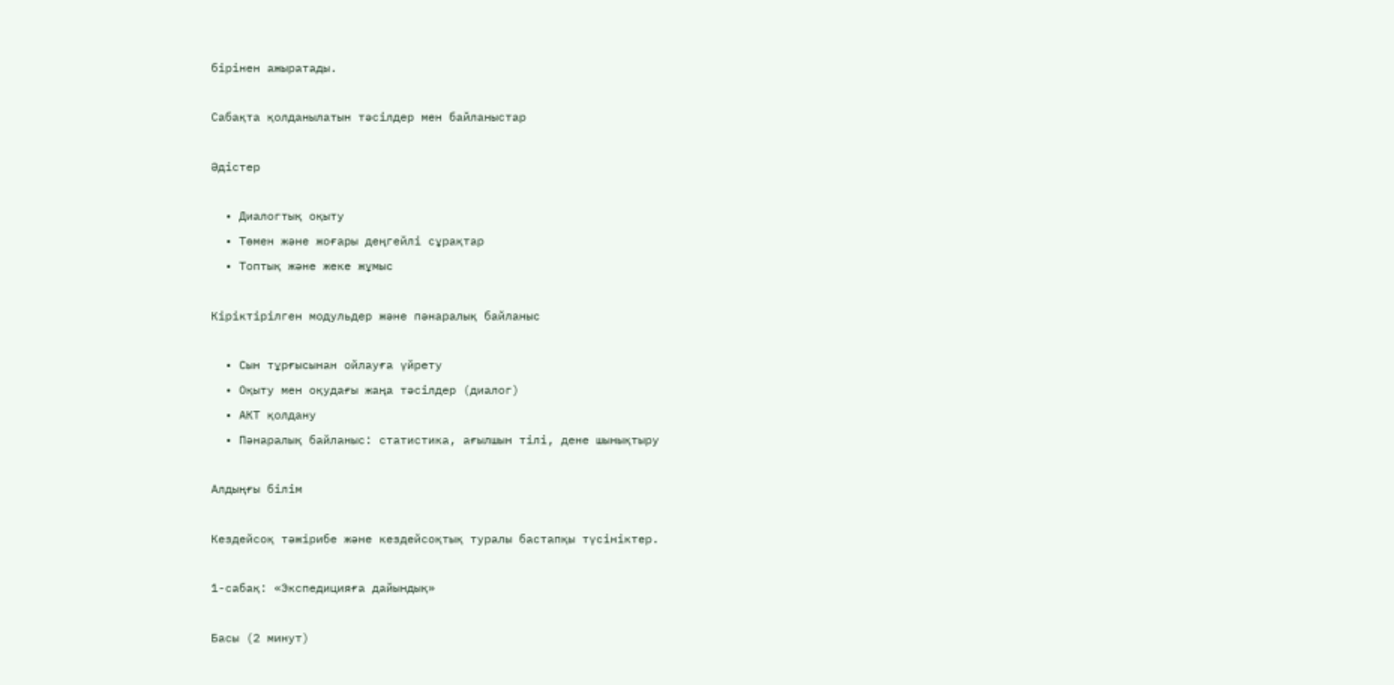бірінен ажыратады.

Сабақта қолданылатын тәсілдер мен байланыстар

Әдістер

  • Диалогтық оқыту
  • Төмен және жоғары деңгейлі сұрақтар
  • Топтық және жеке жұмыс

Кіріктірілген модульдер және пәнаралық байланыс

  • Сын тұрғысынан ойлауға үйрету
  • Оқыту мен оқудағы жаңа тәсілдер (диалог)
  • АКТ қолдану
  • Пәнаралық байланыс: статистика, ағылшын тілі, дене шынықтыру

Алдыңғы білім

Кездейсоқ тәжірибе және кездейсоқтық туралы бастапқы түсініктер.

1-сабақ: «Экспедицияға дайындық»

Басы (2 минут)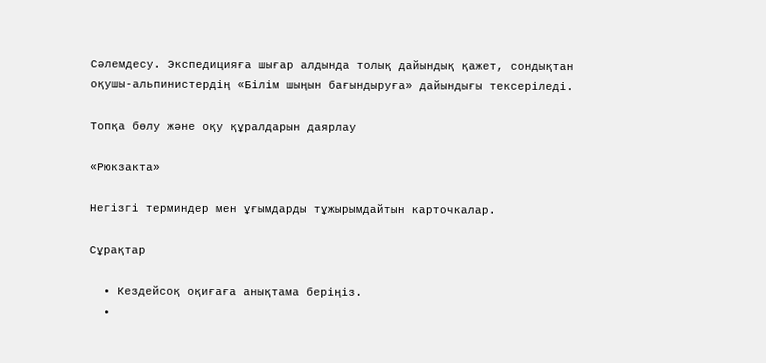Сәлемдесу. Экспедицияға шығар алдында толық дайындық қажет, сондықтан оқушы-альпинистердің «Білім шыңын бағындыруға» дайындығы тексеріледі.

Топқа бөлу және оқу құралдарын даярлау

«Рюкзакта»

Негізгі терминдер мен ұғымдарды тұжырымдайтын карточкалар.

Сұрақтар

  • Кездейсоқ оқиғаға анықтама беріңіз.
  •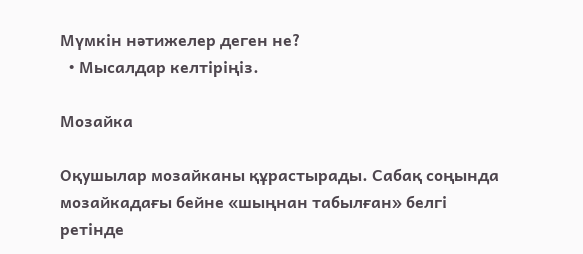Мүмкін нәтижелер деген не?
  • Мысалдар келтіріңіз.

Мозайка

Оқушылар мозайканы құрастырады. Сабақ соңында мозайкадағы бейне «шыңнан табылған» белгі ретінде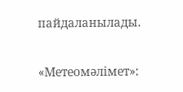пайдаланылады.

«Метеомәлімет»: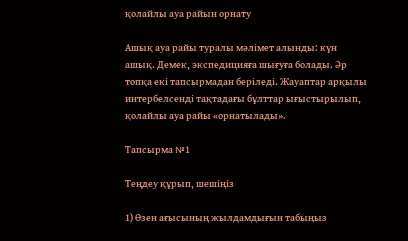қолайлы ауа райын орнату

Ашық ауа райы туралы мәлімет алынды: күн ашық. Демек, экспедицияға шығуға болады. Әр топқа екі тапсырмадан беріледі. Жауаптар арқылы интербелсенді тақтадағы бұлттар ығыстырылып, қолайлы ауа райы «орнатылады».

Тапсырма №1

Теңдеу құрып, шешіңіз

1) Өзен ағысының жылдамдығын табыңыз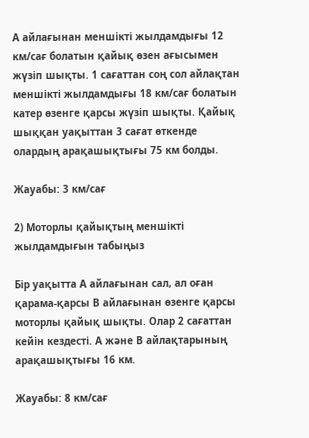А айлағынан меншікті жылдамдығы 12 км/сағ болатын қайық өзен ағысымен жүзіп шықты. 1 сағаттан соң сол айлақтан меншікті жылдамдығы 18 км/сағ болатын катер өзенге қарсы жүзіп шықты. Қайық шыққан уақыттан 3 сағат өткенде олардың арақашықтығы 75 км болды.

Жауабы: 3 км/сағ

2) Моторлы қайықтың меншікті жылдамдығын табыңыз

Бір уақытта А айлағынан сал, ал оған қарама-қарсы В айлағынан өзенге қарсы моторлы қайық шықты. Олар 2 сағаттан кейін кездесті. А және В айлақтарының арақашықтығы 16 км.

Жауабы: 8 км/сағ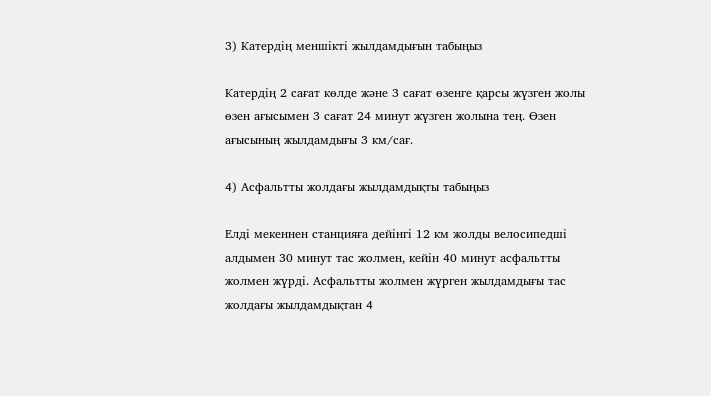3) Катердің меншікті жылдамдығын табыңыз

Катердің 2 сағат көлде және 3 сағат өзенге қарсы жүзген жолы өзен ағысымен 3 сағат 24 минут жүзген жолына тең. Өзен ағысының жылдамдығы 3 км/сағ.

4) Асфальтты жолдағы жылдамдықты табыңыз

Елді мекеннен станцияға дейінгі 12 км жолды велосипедші алдымен 30 минут тас жолмен, кейін 40 минут асфальтты жолмен жүрді. Асфальтты жолмен жүрген жылдамдығы тас жолдағы жылдамдықтан 4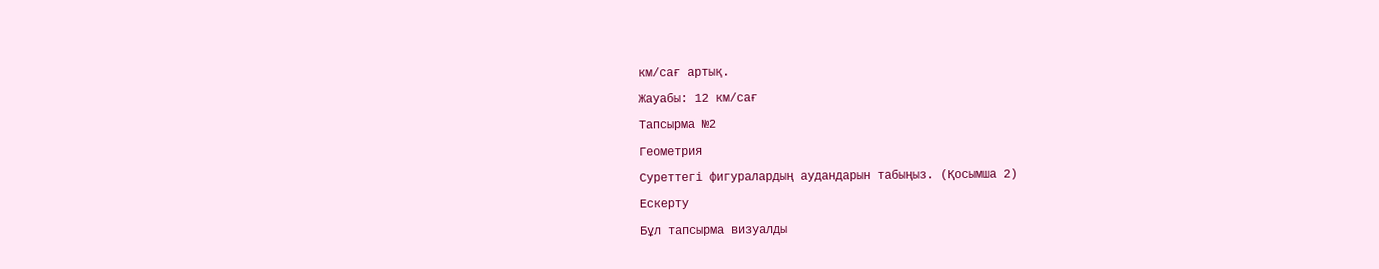км/сағ артық.

Жауабы: 12 км/сағ

Тапсырма №2

Геометрия

Суреттегі фигуралардың аудандарын табыңыз. (Қосымша 2)

Ескерту

Бұл тапсырма визуалды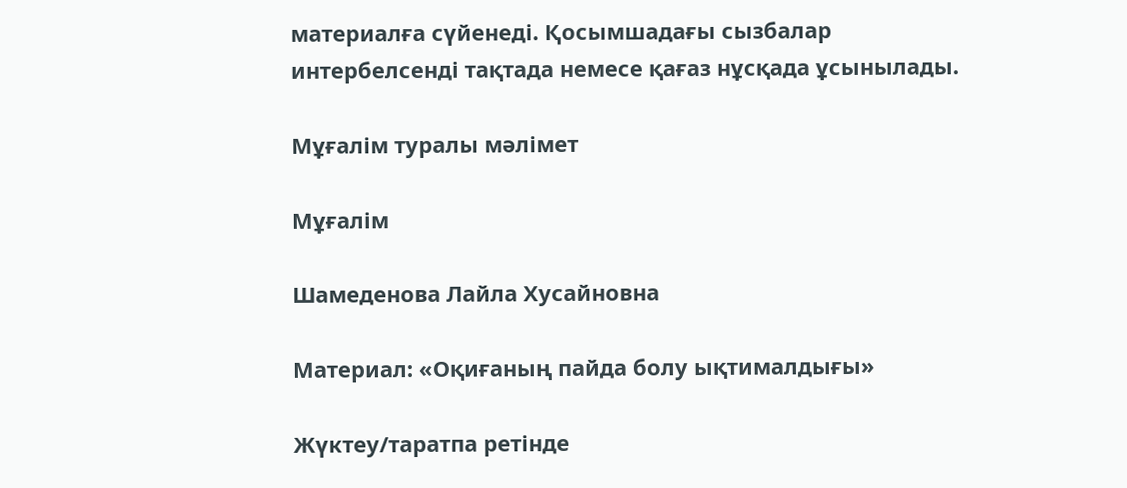материалға сүйенеді. Қосымшадағы сызбалар интербелсенді тақтада немесе қағаз нұсқада ұсынылады.

Мұғалім туралы мәлімет

Мұғалім

Шамеденова Лайла Хусайновна

Материал: «Оқиғаның пайда болу ықтималдығы»

Жүктеу/таратпа ретінде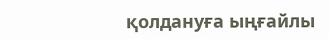қолдануға ыңғайлы